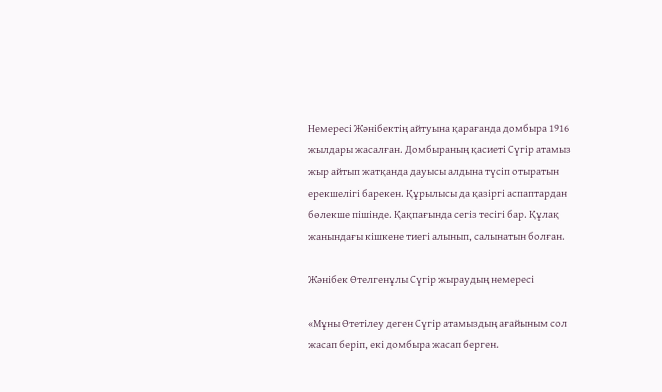Немересі Жәнібектің айтуына қарағанда домбыра 1916 жылдары жасалған. Домбыраның қасиеті Сүгір атамыз жыр айтып жатқанда дауысы алдына түсіп отыратын ерекшелігі барекен. Құрылысы да қазіргі аспаптардан бөлекше пішінде. Қақпағында сегіз тесігі бар. Құлақ жанындағы кішкене тиегі алынып, салынатын болған.

Жәнібек Өтелгенұлы Сүгір жыраудың немересі

«Мұны Өтетілеу деген Сүгір атамыздың ағайыным сол жасап беріп, екі домбыра жасап берген.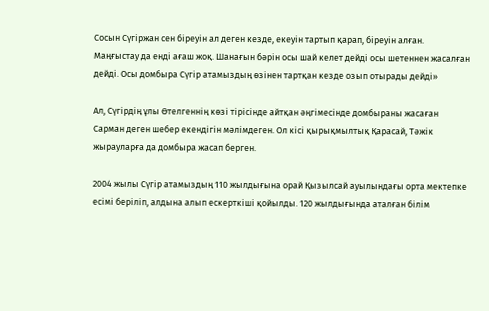Сосын Сүгіржан сен біреуін ал деген кезде, екеуін тартып қарап, біреуін алған. Маңғыстау да енді ағаш жоқ. Шанағын бәрін осы шай келет дейді осы шетеннен жасалған дейді. Осы домбыра Сүгір атамыздың өзінен тартқан кезде озып отырады дейді»

Ал, Сүгірдің ұлы Өтелгеннің көзі тірісінде айтқан әңгімесінде домбыраны жасаған Сарман деген шебер екендігін мәлімдеген. Ол кісі қырықмылтық Қарасай, Тәжік жырауларға да домбыра жасап берген.

2004 жылы Сүгір атамыздың 110 жылдығына орай Қызылсай ауылындағы орта мектепке есімі беріліп, алдына алып ескерткіші қойылды. 120 жылдығында аталған білім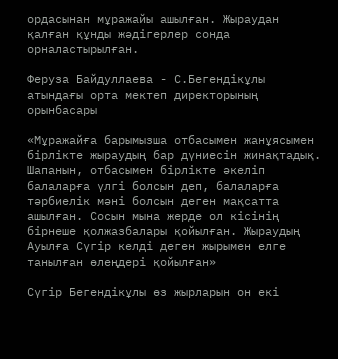ордасынан мұражайы ашылған. Жыраудан қалған құнды жәдігерлер сонда орналастырылған.

Феруза Байдуллаева - С.Бегендікұлы атындағы орта мектеп директорының орынбасары

«Мұражайға барымызша отбасымен жанұясымен бірлікте жыраудың бар дүниесін жинақтадық. Шапанын, отбасымен бірлікте әкеліп балаларға үлгі болсын деп, балаларға тәрбиелік мәні болсын деген мақсатта ашылған. Сосын мына жерде ол кісінің бірнеше қолжазбалары қойылған. Жыраудың Ауылға Сүгір келді деген жырымен елге танылған өлеңдері қойылған»

Сүгір Бегендікұлы өз жырларын он екі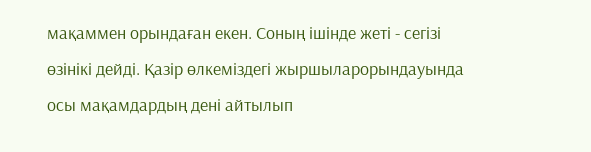мақаммен орындаған екен. Соның ішінде жеті - сегізі өзінікі дейді. Қазір өлкеміздегі жыршыларорындауында осы мақамдардың дені айтылып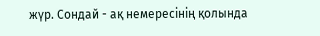жүр. Сондай - ақ немересінің қолында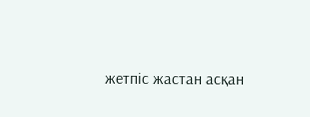жетпіс жастан асқан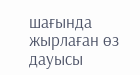шағында жырлаған өз дауысы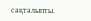сақталыпты.